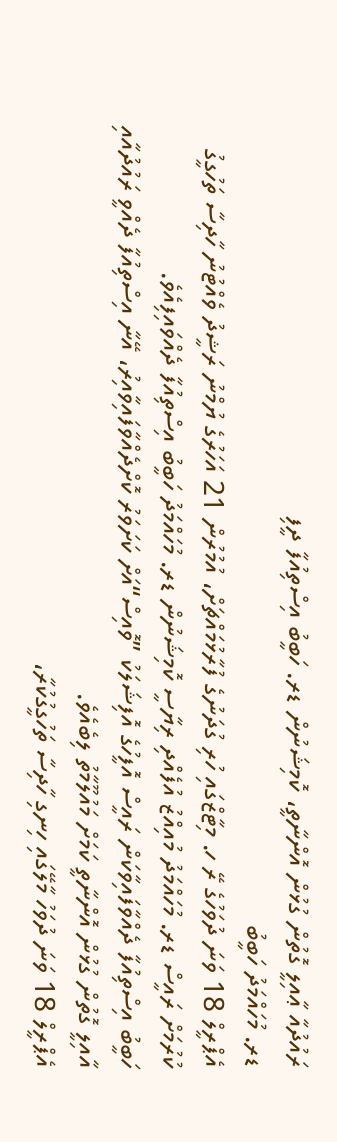ރައުދުއާ ޢާއިލީ ގޮތުން ގުޅުން އޮންނާތީ، ކޮމިޝަނުން ޑރ. ހަބީބު އިސްތިއުފާ ދީފި
ޑރ. މުހައްމަދު ހަބީބު
އެޕްރީލް 18 ވަނަ ދުވަހުގެ ރޭ ހ. މިޓާޒްގައި ހުރި ގުދަނުގެ ފުރާޅުމައްޗަށް، އުމުރުން 21 އަހަރުގެ ޔުމްނު ރަޝީދު ވެއްޓުނު ހާދިސާ ތަހުގީގު ކުރުމަށް ރައީސް ޑރ. މުހައްމަދު މުއިއްޒު އުފެއްދި ރިޔާސީ ކޮމިޝަނުން ޑރ. މުހައްމަދު ހަބީބު އިސްތިއުފާ ދެއްވައިފިއެވެ.
ހަބީބު އިސްތިއުފާ ދެއްވާފައިވާކަން ރައީސް އޮފީހުގެ އޮފިޝަލަކު ”ވޮއިސް“އަށް ކަށަވަރު ކޮށްދެއްވާފައިވާއިރު، އޭނާ އިސްތިއުފާ ދެއްވީ ރައުދުއާއި އާއިލީ ގޮތުން ގުޅުން އޮންނާތީ ކަމަށް މައުލޫމާތު ލިބެއެވެ.
އެޕްރީލް 18 ވަނަ ދުވަހު މާލޭގައި ހިނގި ހާދިސާ ތަހުގީގުކުރާ،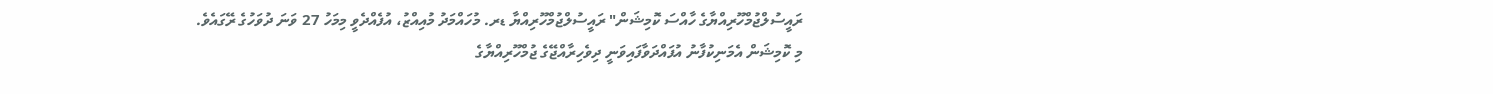ރައީސުލްޖުމްހޫރިއްޔާގެ ހާއްސަ ކޮމިޝަން" ރައީސުލްޖުމްހޫރިއްޔާ ޑރ. މުހައްމަދު މުއިއްޒު، އުފެއްދެވީ މިމަހު 27 ވަނަ ދުވަހުގެ ރޭގައެވެ.
މި ކޮމިޝަން އެމަނިކުފާނު އުފައްދަވާފައިވަނީ ދިވެހިރާއްޖޭގެ ޖުމްހޫރިއްޔާގެ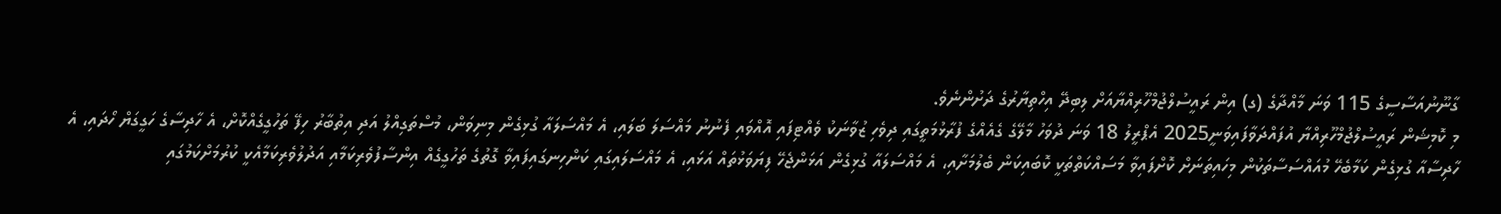ގާނޫނުއަސާސީގެ 115 ވަނަ މާއްދާގެ (ގ) އިން ރައީސުލްޖުމްހޫރިއްޔާއަށް ލިބިދޭ އިހްތިޔާރުގެ ދަށުންނެވެ.
މި ކޮމިޝަން ރައީސުލްޖުމްހޫރިއްޔާ އުފައްދަވާފައިވަނީ2025 އެޕްރީލު 18 ވަނަ ދުވަހު މާލޭގެ ގެއެއްގެ ފުރާޅުމަތީގައި ދިވެހި ޒުވާނަކު ވެއްޓިފައި އޮއްވައި ފެނުނު މައްސަލަ ބަލައި، އެ މައްސަލައާ ގުޅިގެން މިނިވަން، މުސްތަގިއްލު އަދި އިތުބާރު ހިފޭ ތަހުގީގެއްކޮށް، އެ ހާދިސާގެ ހަގީގަޔް ހޯދައި، އެ ހާދިސާއާ ގުޅިގެން ކަމާބެހޭ މުއައްސަސާތަކުން މިހައިތަނަށް ކޮށްފައިވާ މަސައްކަތްތަކީ ކޮބައިކަން ބެލުމަށާއި، އެ މައްސަލައާ ގުޅިގެން އަޅަންޖެހޭ ފިޔަވަޅުތައް އަޅައި، އެ މައްސަލައިގައި ކަންހިނގައިފައިވާ ގޮތުގެ ތަހުގީގެއް އިންސާފުވެރިކަމާއި އަދުލުވެރިކަމާއެކީ ކުރުމަށްކަމުގައި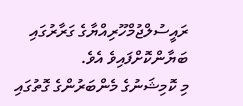ރައީސުލްޖުމްހޫރިއްޔާގެ ގަރާރުގައި ބަޔާންކޮށްފައިވެ އެވެ.
މި ކޮމިޝަނުގެ މެންބަރުންގެ ގޮތުގައި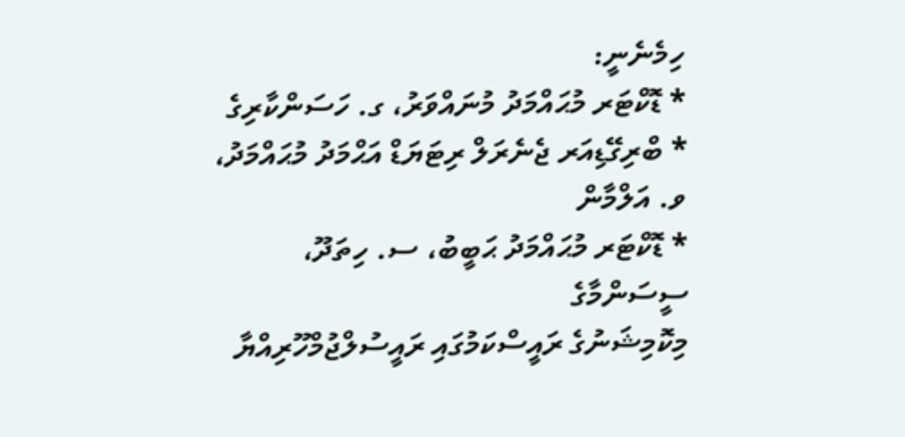ހިމެނެނީ:
* ޑޮކްޓަރ މުޙައްމަދު މުނައްވަރު، ގ. ހަސަންކާރިގެ
* ބްރިގޭޑިއަރ ޖެނެރަލް ރިޓަޔަޑް އަޙްމަދު މުޙައްމަދު، ވ. އަލްމާން
* ޑޮކްޓަރ މުޙައްމަދު ޙަބީބު، ސ. ހިތަދޫ، ސީސަންމާގެ
މިކޮމިޝަނުގެ ރައީސްކަމުގައި ރައީސުލްޖުމްހޫރިއްޔާ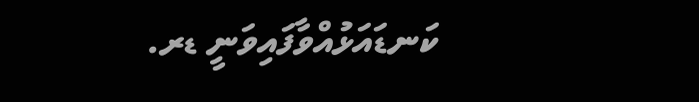ކަނޑައަޅުއްވާފައިވަނީ ޑރ.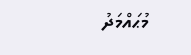މުޙައްމަދު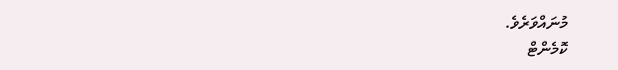މުނައްވަރެވެ.
ކޮމެންޓް